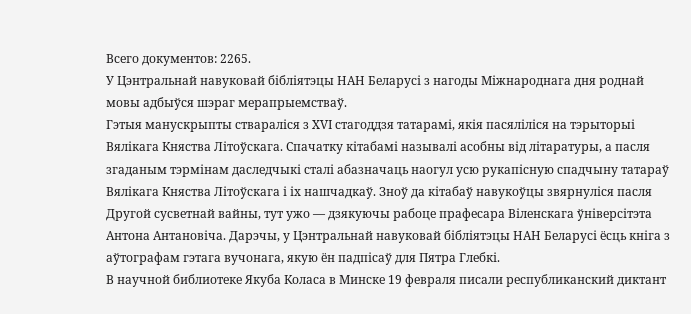Всего документов: 2265.
У Цэнтральнай навуковай бібліятэцы НАН Беларусі з нагоды Міжнароднага дня роднай мовы адбыўся шэраг мерапрыемстваў.
Гэтыя манускрыпты ствараліся з XVІ стагоддзя татарамі, якія пасяліліся на тэрыторыі Вялікага Княства Літоўскага. Спачатку кітабамі называлі асобны від літаратуры, а пасля згаданым тэрмінам даследчыкі сталі абазначаць наогул усю рукапісную спадчыну татараў Вялікага Княства Літоўскага і іх нашчадкаў. Зноў да кітабаў навукоўцы звярнуліся пасля Другой сусветнай вайны, тут ужо — дзякуючы рабоце прафесара Віленскага ўніверсітэта Антона Антановіча. Дарэчы, у Цэнтральнай навуковай бібліятэцы НАН Беларусі ёсць кніга з аўтографам гэтага вучонага, якую ён падпісаў для Пятра Глебкі.
В научной библиотеке Якуба Коласа в Минске 19 февраля писали республиканский диктант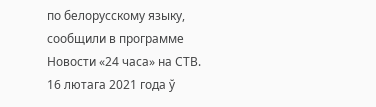по белорусскому языку, сообщили в программе Новости «24 часа» на СТВ.
16 лютага 2021 года ў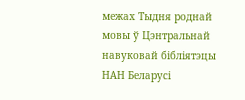межах Тыдня роднай мовы ў Цэнтральнай навуковай бібліятэцы НАН Беларусі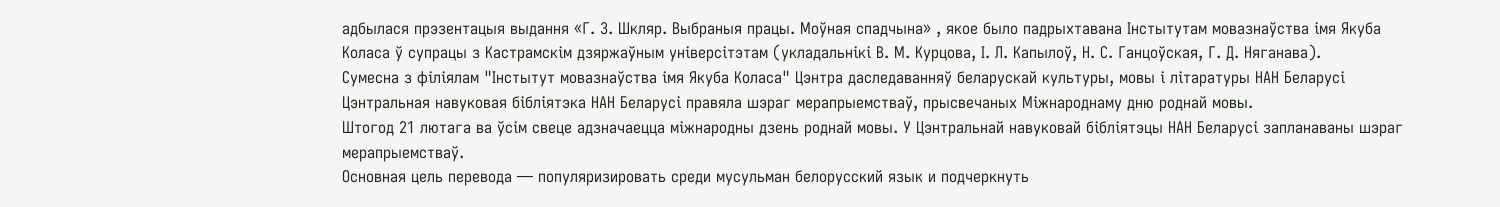адбылася прэзентацыя выдання «Г. З. Шкляр. Выбраныя працы. Моўная спадчына» , якое было падрыхтавана Інстытутам мовазнаўства імя Якуба Коласа ў супрацы з Кастрамскім дзяржаўным універсітэтам (укладальнікі В. М. Курцова, І. Л. Капылоў, Н. С. Ганцоўская, Г. Д. Няганава).
Сумесна з філіялам "Інстытут мовазнаўства імя Якуба Коласа" Цэнтра даследаванняў беларускай культуры, мовы і літаратуры НАН Беларусі Цэнтральная навуковая бібліятэка НАН Беларусі правяла шэраг мерапрыемстваў, прысвечаных Міжнароднаму дню роднай мовы.
Штогод 21 лютага ва ўсім свеце адзначаецца міжнародны дзень роднай мовы. У Цэнтральнай навуковай бібліятэцы НАН Беларусі запланаваны шэраг мерапрыемстваў.
Основная цель перевода — популяризировать среди мусульман белорусский язык и подчеркнуть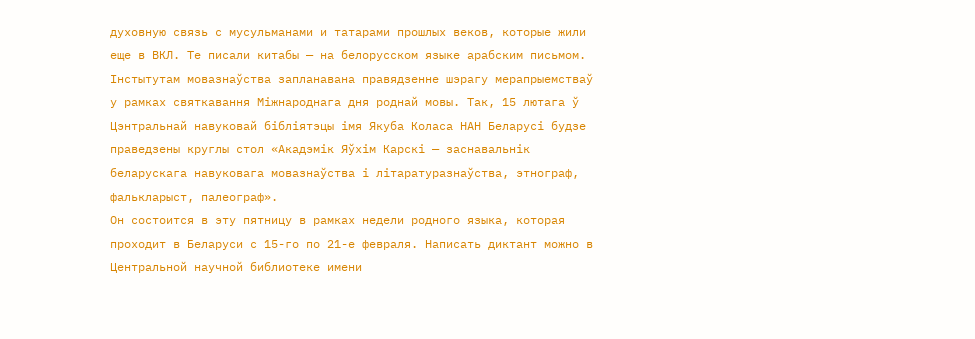духовную связь с мусульманами и татарами прошлых веков, которые жили еще в ВКЛ. Те писали китабы — на белорусском языке арабским письмом.
Інстытутам мовазнаўства запланавана правядзенне шэрагу мерапрыемстваў у рамках святкавання Міжнароднага дня роднай мовы. Так, 15 лютага ў Цэнтральнай навуковай бібліятэцы імя Якуба Коласа НАН Беларусі будзе праведзены круглы стол «Акадэмік Яўхім Карскі — заснавальнік беларускага навуковага мовазнаўства і літаратуразнаўства, этнограф, фалькларыст, палеограф».
Он состоится в эту пятницу в рамках недели родного языка, которая проходит в Беларуси с 15-го по 21-е февраля. Написать диктант можно в Центральной научной библиотеке имени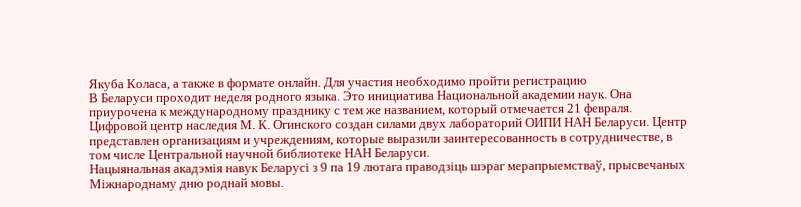Якуба Коласа, а также в формате онлайн. Для участия необходимо пройти регистрацию
В Беларуси проходит неделя родного языка. Это инициатива Национальной академии наук. Она приурочена к международному празднику с тем же названием, который отмечается 21 февраля.
Цифровой центр наследия М. К. Огинского создан силами двух лабораторий ОИПИ НАН Беларуси. Центр представлен организациям и учреждениям, которые выразили заинтересованность в сотрудничестве, в том числе Центральной научной библиотеке НАН Беларуси.
Нацыянальная акадэмія навук Беларусі з 9 па 19 лютага праводзіць шэраг мерапрыемстваў, прысвечаных Міжнароднаму дню роднай мовы.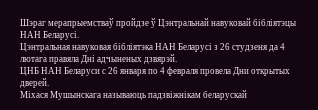Шэраг мерапрыемстваў пройдзе ў Цэнтральнай навуковай бібліятэцы НАН Беларусі.
Цэнтральная навуковая бібліятэка НАН Беларусі з 26 студзеня да 4 лютага правяла Дні адчыненых дзвярэй.
ЦНБ НАН Беларуси с 26 января по 4 февраля провела Дни открытых дверей.
Міхася Мушынскага называюць падзвіжнікам беларускай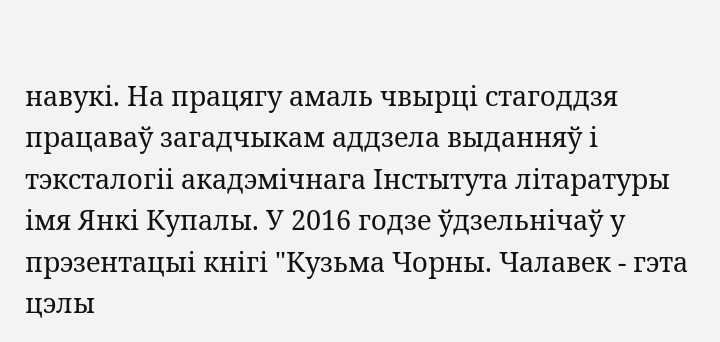навукі. На працягу амаль чвырці стагоддзя працаваў загадчыкам аддзела выданняў і тэксталогіі акадэмічнага Інстытута літаратуры імя Янкі Купалы. У 2016 годзе ўдзельнічаў у прэзентацыі кнігі "Кузьма Чорны. Чалавек - гэта цэлы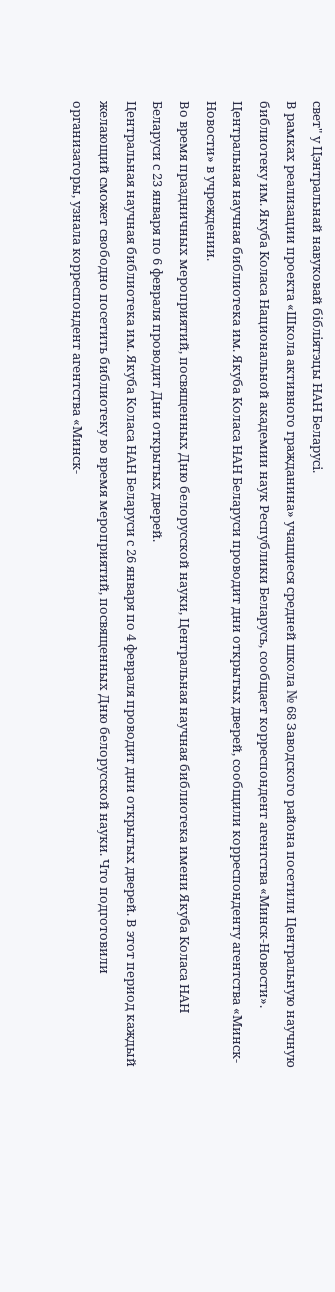свет" у Цэнтральнай навуковай бібліятэцы НАН Беларусі.
В рамках реализации проекта «Школа активного гражданина» учащиеся средней школа № 68 Заводского района посетили Центральную научную библиотеку им. Якуба Коласа Национальной академии наук Республики Беларусь, сообщает корреспондент агентства «Минск-Новости».
Центральная научная библиотека им. Якуба Коласа НАН Беларуси проводит дни открытых дверей, сообщили корреспонденту агентства «Минск-Новости» в учреждении.
Во время праздничных мероприятий, посвященных Дню белорусской науки, Центральная научная библиотека имени Якуба Коласа НАН Беларуси с 23 января по 6 февраля проводит Дни открытых дверей.
Центральная научная библиотека им. Якуба Коласа НАН Беларуси с 26 января по 4 февраля проводит дни открытых дверей. В этот период каждый желающий сможет свободно посетить библиотеку во время мероприятий, посвященных Дню белорусской науки. Что подготовили организаторы, узнала корреспондент агентства «Минск-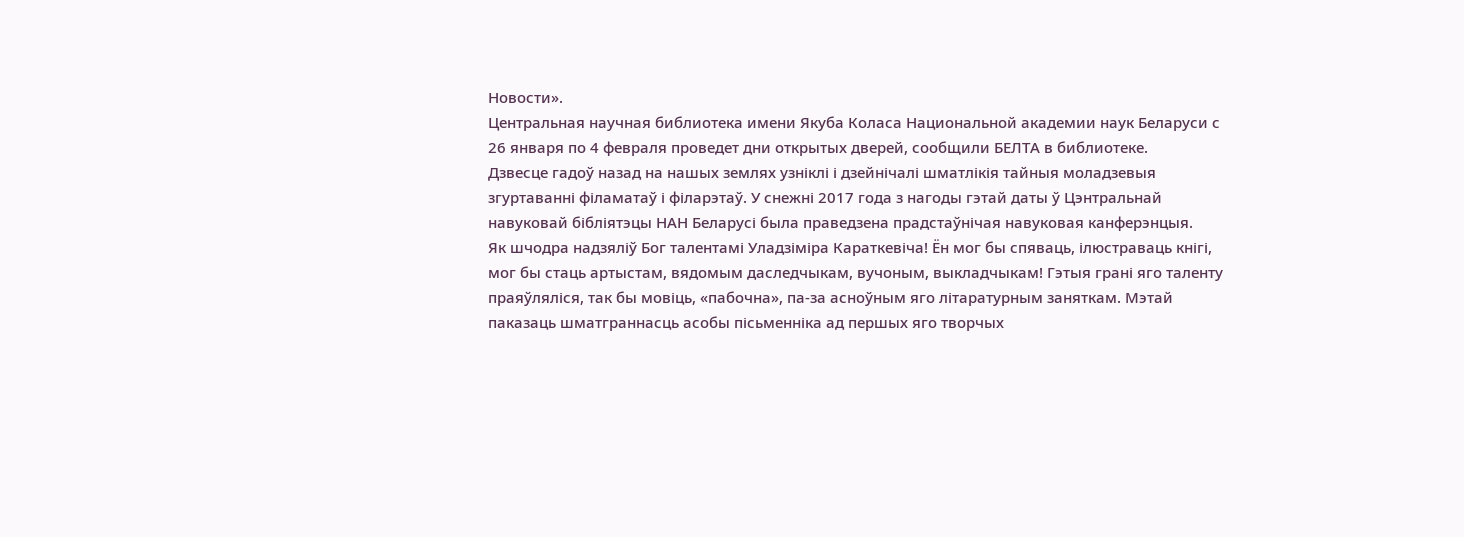Новости».
Центральная научная библиотека имени Якуба Коласа Национальной академии наук Беларуси с 26 января по 4 февраля проведет дни открытых дверей, сообщили БЕЛТА в библиотеке.
Дзвесце гадоў назад на нашых землях узніклі і дзейнічалі шматлікія тайныя моладзевыя згуртаванні філаматаў і філарэтаў. У снежні 2017 года з нагоды гэтай даты ў Цэнтральнай навуковай бібліятэцы НАН Беларусі была праведзена прадстаўнічая навуковая канферэнцыя.
Як шчодра надзяліў Бог талентамі Уладзіміра Караткевіча! Ён мог бы спяваць, ілюстраваць кнігі, мог бы стаць артыстам, вядомым даследчыкам, вучоным, выкладчыкам! Гэтыя грані яго таленту праяўляліся, так бы мовіць, «пабочна», па-за асноўным яго літаратурным заняткам. Мэтай паказаць шматграннасць асобы пісьменніка ад першых яго творчых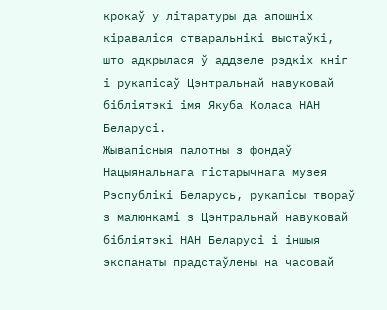крокаў у літаратуры да апошніх кіраваліся стваральнікі выстаўкі, што адкрылася ў аддзеле рэдкіх кніг і рукапісаў Цэнтральнай навуковай бібліятэкі імя Якуба Коласа НАН Беларусі.
Жывапісныя палотны з фондаў Нацыянальнага гістарычнага музея Рэспублікі Беларусь, рукапісы твораў з малюнкамі з Цэнтральнай навуковай бібліятэкі НАН Беларусі і іншыя экспанаты прадстаўлены на часовай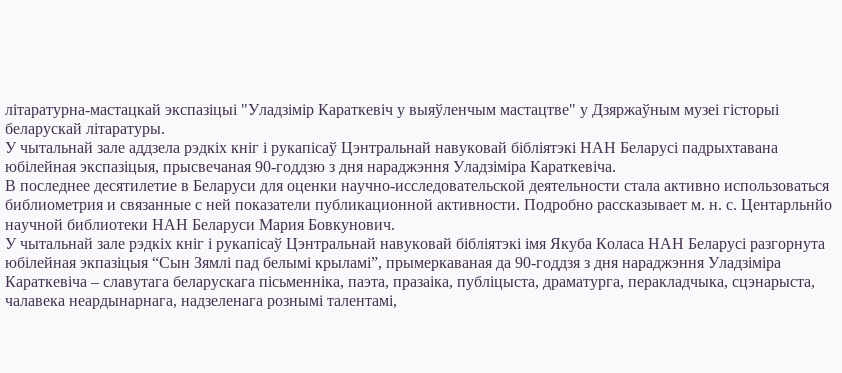літаратурна-мастацкай экспазіцыі "Уладзімір Караткевіч у выяўленчым мастацтве" у Дзяржаўным музеі гісторыі беларускай літаратуры.
У чытальнай зале аддзела рэдкіх кніг і рукапісаў Цэнтральнай навуковай бібліятэкі НАН Беларусі падрыхтавана юбілейная экспазіцыя, прысвечаная 90-годдзю з дня нараджэння Уладзіміра Караткевіча.
В последнее десятилетие в Беларуси для оценки научно-исследовательской деятельности стала активно использоваться библиометрия и связанные с ней показатели публикационной активности. Подробно рассказывает м. н. с. Центарльнйо научной библиотеки НАН Беларуси Мария Бовкунович.
У чытальнай зале рэдкіх кніг і рукапісаў Цэнтральнай навуковай бібліятэкі імя Якуба Коласа НАН Беларусі разгорнута юбілейная экпазіцыя “Сын Зямлі пад белымі крыламі”, прымеркаваная да 90-годдзя з дня нараджэння Уладзіміра Караткевіча – славутага беларускага пісьменніка, паэта, празаіка, публіцыста, драматурга, перакладчыка, сцэнарыста, чалавека неардынарнага, надзеленага рознымі талентамі,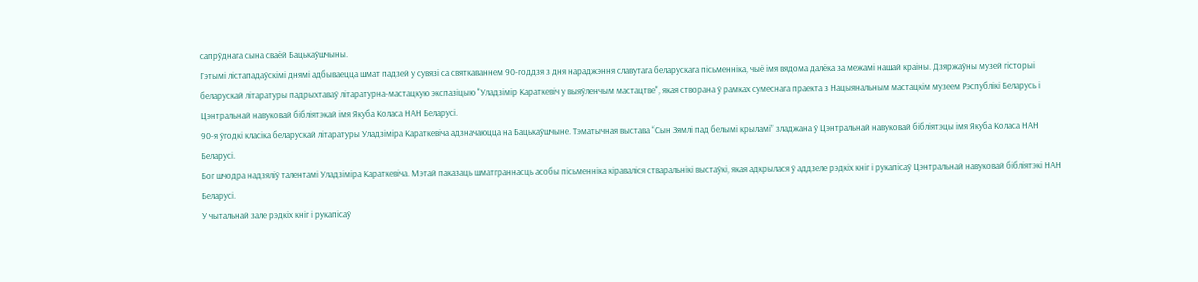сапрўднага сына сваёй Бацькаўшчыны.
Гэтымі лістападаўскімі днямі адбываецца шмат падзей у сувязі са святкаваннем 90-годдзя з дня нараджэння славутага беларускага пісьменніка, чыё імя вядома далёка за межамі нашай краіны. Дзяржаўны музей гісторыі беларускай літаратуры падрыхтаваў літаратурна-мастацкую экспазіцыю "Уладзімір Караткевіч у выяўленчым мастацтве", якая створана ў рамках сумеснага праекта з Нацыянальным мастацкім музеем Рэспублікі Беларусь і Цэнтральнай навуковай бібліятэкай імя Якуба Коласа НАН Беларусі.
90‑я ўгодкі класіка беларускай літаратуры Уладзіміра Караткевіча адзначаюцца на Бацькаўшчыне. Тэматычная выстава “Сын Зямлі пад белымі крыламі” зладжана ў Цэнтральнай навуковай бібліятэцы імя Якуба Коласа НАН Беларусі.
Бог шчодра надзяліў талентамі Уладзіміра Караткевіча. Мэтай паказаць шматграннасць асобы пісьменніка кіраваліся стваральнікі выстаўкі, якая адкрылася ў аддзеле рэдкіх кніг і рукапісаў Цэнтральнай навуковай бібліятэкі НАН Беларусі.
У чытальнай зале рэдкіх кніг і рукапісаў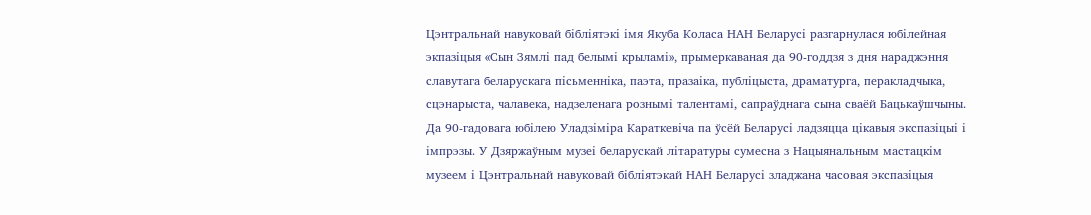Цэнтральнай навуковай бібліятэкі імя Якуба Коласа НАН Беларусі разгарнулася юбілейная экпазіцыя «Сын Зямлі пад белымі крыламі», прымеркаваная да 90-годдзя з дня нараджэння славутага беларускага пісьменніка, паэта, празаіка, публіцыста, драматурга, перакладчыка, сцэнарыста, чалавека, надзеленага рознымі талентамі, сапраўднага сына сваёй Бацькаўшчыны.
Да 90-гадовага юбілею Уладзіміра Караткевіча па ўсёй Беларусі ладзяцца цікавыя экспазіцыі і імпрэзы. У Дзяржаўным музеі беларускай літаратуры сумесна з Нацыянальным мастацкім музеем і Цэнтральнай навуковай бібліятэкай НАН Беларусі зладжана часовая экспазіцыя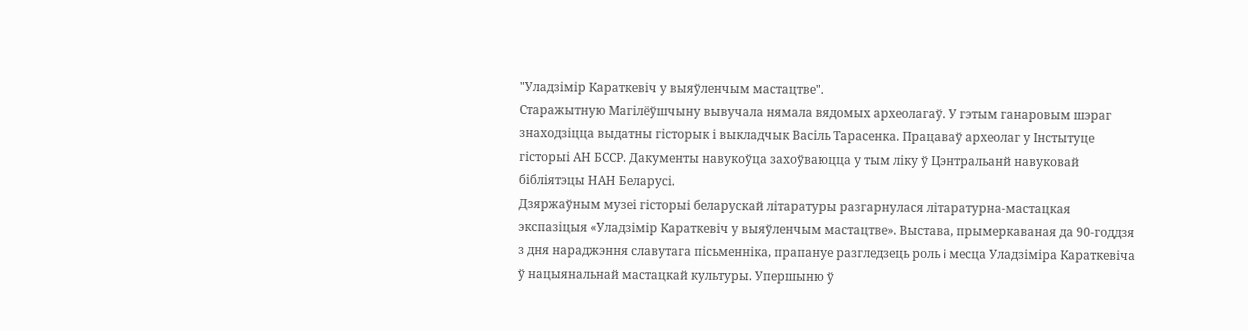"Уладзімір Караткевіч у выяўленчым мастацтве".
Старажытную Магілёўшчыну вывучала нямала вядомых археолагаў. У гэтым ганаровым шэраг знаходзіцца выдатны гісторык і выкладчык Васіль Тарасенка. Працаваў археолаг у Інстытуце гісторыі АН БССР. Дакументы навукоўца захоўваюцца у тым ліку ў Цэнтральанй навуковай бібліятэцы НАН Беларусі.
Дзяржаўным музеі гісторыі беларускай літаратуры разгарнулася літаратурна-мастацкая экспазіцыя «Уладзімір Караткевіч у выяўленчым мастацтве». Выстава, прымеркаваная да 90-годдзя з дня нараджэння славутага пісьменніка, прапануе разгледзець роль i месца Уладзіміра Караткевіча ў нацыянальнай мастацкай культуры. Упершыню ў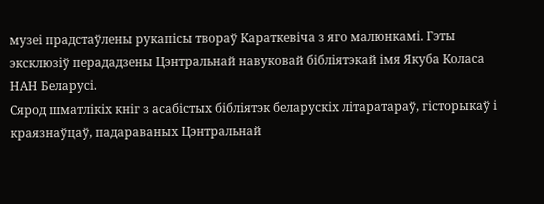музеі прадстаўлены рукапісы твораў Караткевіча з яго малюнкамі. Гэты эксклюзіў перададзены Цэнтральнай навуковай бібліятэкай імя Якуба Коласа НАН Беларусі.
Сярод шматлікіх кніг з асабістых бібліятэк беларускіх літаратараў, гісторыкаў і краязнаўцаў, падараваных Цэнтральнай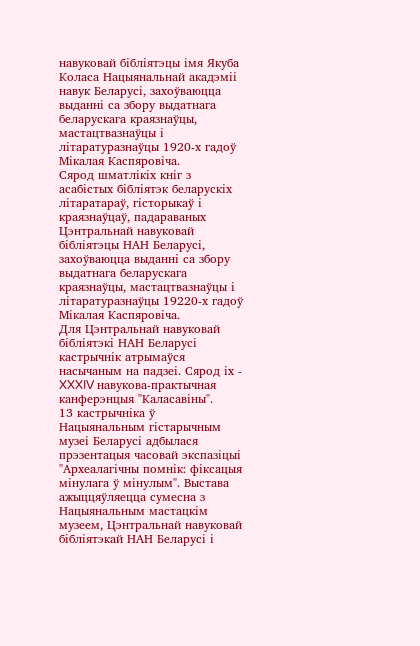навуковай бібліятэцы імя Якуба Коласа Нацыянальнай акадэміі навук Беларусі, захоўваюцца выданні са збору выдатнага беларускага краязнаўцы, мастацтвазнаўцы і літаратуразнаўцы 1920-х гадоў Мікалая Каспяровіча.
Сярод шматлікіх кніг з асабістых бібліятэк беларускіх літаратараў, гісторыкаў і краязнаўцаў, падараваных Цэнтральнай навуковай бібліятэцы НАН Беларусі, захоўваюцца выданні са збору выдатнага беларускага краязнаўцы, мастацтвазнаўцы і літаратуразнаўцы 19220-х гадоў Мікалая Каспяровіча.
Для Цэнтральнай навуковай бібліятэкі НАН Беларусі кастрычнік атрымаўся насычаным на падзеі. Сярод іх - XXXIV навукова-практычная канферэнцыя "Каласавіны".
13 кастрычніка ў Нацыянальным гістарычным музеі Беларусі адбылася прэзентацыя часовай экспазіцыі "Археалагічны помнік: фіксацыя мінулага ў мінулым". Выстава ажыццяўляецца сумесна з Нацыянальным мастацкім музеем, Цэнтральнай навуковай бібліятэкай НАН Беларусі і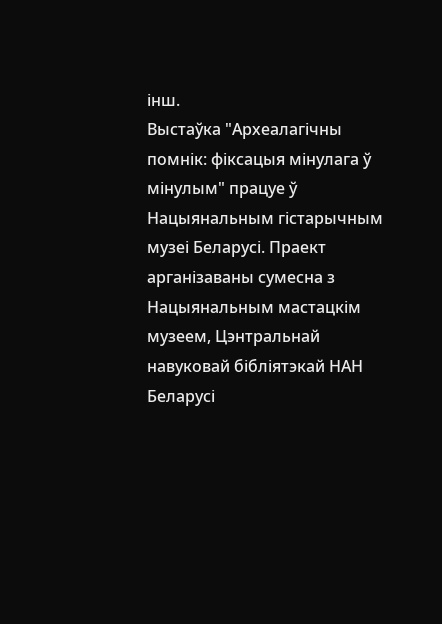інш.
Выстаўка "Археалагічны помнік: фіксацыя мінулага ў мінулым" працуе ў Нацыянальным гістарычным музеі Беларусі. Праект арганізаваны сумесна з Нацыянальным мастацкім музеем, Цэнтральнай навуковай бібліятэкай НАН Беларусі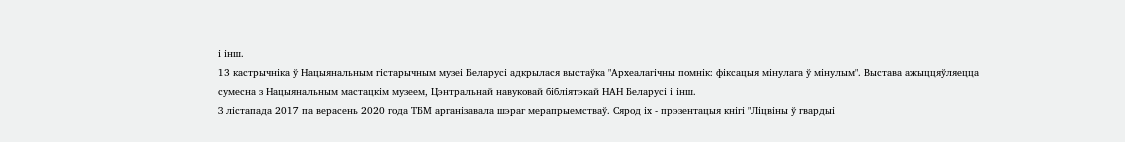і інш.
13 кастрычніка ў Нацыянальным гістарычным музеі Беларусі адкрылася выстаўка "Археалагічны помнік: фіксацыя мінулага ў мінулым". Выстава ажыццяўляецца сумесна з Нацыянальным мастацкім музеем, Цэнтральнай навуковай бібліятэкай НАН Беларусі і інш.
З лістапада 2017 па верасень 2020 года ТБМ арганізавала шэраг мерапрыемстваў. Сярод іх - прэзентацыя кнігі "Ліцвіны ў гвардыі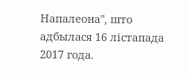Напалеона", што адбылася 16 лістапада 2017 года.